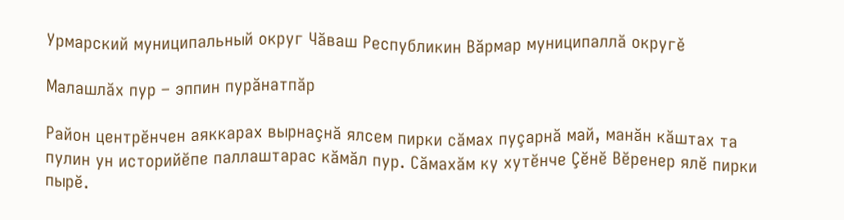Урмарский муниципальный округ Чăваш Республикин Вăрмар муниципаллă округě

Малашлăх пур – эппин пурăнатпăр

Район центрĕнчен аяккарах вырнаçнă ялсем пирки сăмах пуçарнă май, манăн кăштах та пулин ун историйĕпе паллаштарас кăмăл пур. Сăмахăм ку хутĕнче Çĕнĕ Вĕренер ялĕ пирки пырĕ.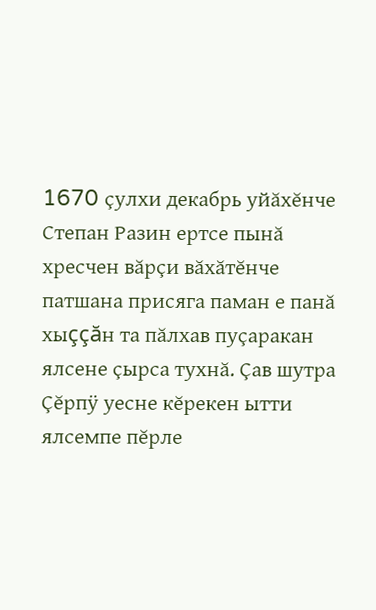1670 çулхи декабрь уйăхĕнче Степан Разин ертсе пынă хресчен вăрçи вăхăтĕнче патшана присяга паман е панă хыççăн та пăлхав пуçаракан ялсене çырса тухнă. Çав шутра Çĕрпÿ уесне кĕрекен ытти ялсемпе пĕрле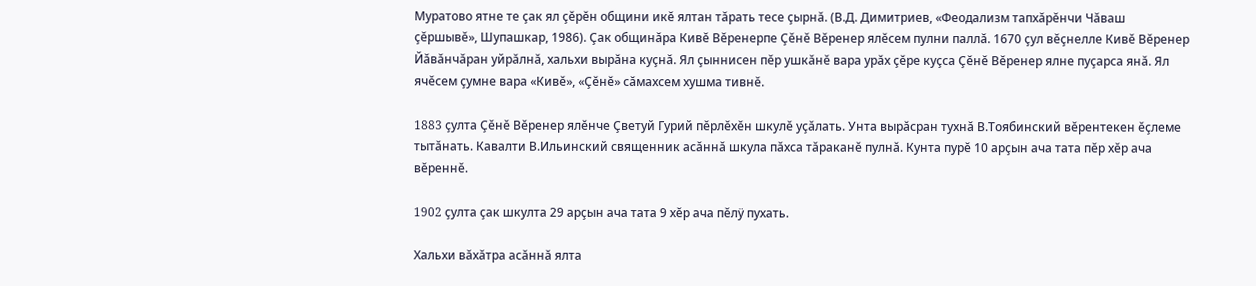Муратово ятне те çак ял çĕрĕн общини икĕ ялтан тăрать тесе çырнă. (В.Д. Димитриев, «Феодализм тапхăрĕнчи Чăваш çĕршывĕ», Шупашкар, 1986). Çак общинăра Кивĕ Вĕренерпе Çĕнĕ Вĕренер ялĕсем пулни паллă. 1670 çул вĕçнелле Кивĕ Вĕренер Йăвăнчăран уйрăлнă, хальхи вырăна куçнă. Ял çыннисен пĕр ушкăнĕ вара урăх çĕре куçса Çĕнĕ Вĕренер ялне пуçарса янă. Ял ячĕсем çумне вара «Кивĕ», «Çĕнĕ» сăмахсем хушма тивнĕ.

1883 çулта Çĕнĕ Вĕренер ялĕнче Çветуй Гурий пĕрлĕхĕн шкулĕ уçăлать. Унта вырăсран тухнă В.Тоябинский вĕрентекен ĕçлеме тытăнать. Кавалти В.Ильинский священник асăннă шкула пăхса тăраканĕ пулнă. Кунта пурĕ 10 арçын ача тата пĕр хĕр ача вĕреннĕ.

1902 çулта çак шкулта 29 арçын ача тата 9 хĕр ача пĕлÿ пухать.

Хальхи вăхăтра асăннă ялта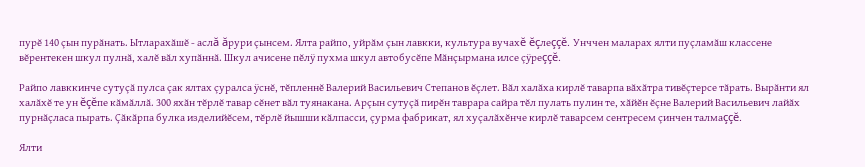пурĕ 140 çын пурăнать. Ытларахăшĕ - аслă ăрури çынсем. Ялта райпо, уйрăм çын лавкки, культура вучахĕ ĕçлеççĕ. Унччен маларах ялти пуçламăш классене вĕрентекен шкул пулнă, халĕ вăл хупăннă. Шкул ачисене пĕлÿ пухма шкул автобусĕпе Мăнçырмана илсе çÿреççĕ.

Райпо лавккинче сутуçă пулса çак ялтах çуралса ÿснĕ, тĕпленнĕ Валерий Васильевич Степанов ĕçлет. Вăл халăха кирлĕ таварпа вăхăтра тивĕçтерсе тăрать. Вырăнти ял халăхĕ те ун ĕçĕпе кăмăллă. 300 яхăн тĕрлĕ тавар сĕнет вăл туянакана. Арçын сутуçă пирĕн таврара сайра тĕл пулать пулин те, хăйĕн ĕçне Валерий Васильевич лайăх пурнăçласа пырать. Çăкăрпа булка изделийĕсем, тĕрлĕ йышши кăлпасси, çурма фабрикат, ял хуçалăхĕнче кирлĕ таварсем сентресем çинчен талмаççĕ.

Ялти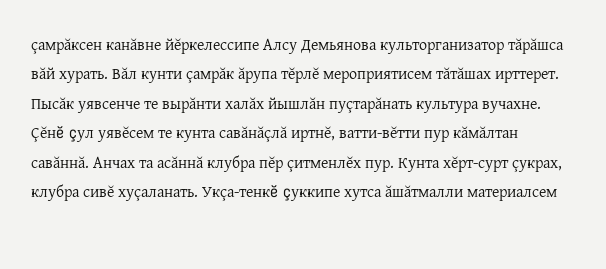çамрăксен канăвне йĕркелессипе Алсу Демьянова культорганизатор тăрăшса вăй хурать. Вăл кунти çамрăк ăрупа тĕрлĕ мероприятисем тăтăшах ирттерет. Пысăк уявсенче те вырăнти халăх йышлăн пуçтарăнать культура вучахне. Çĕнĕ çул уявĕсем те кунта савăнăçлă иртнĕ, ватти-вĕтти пур кăмăлтан савăннă. Анчах та асăннă клубра пĕр çитменлĕх пур. Кунта хĕрт-сурт çукрах, клубра сивĕ хуçаланать. Укçа-тенкĕ çуккипе хутса ăшăтмалли материалсем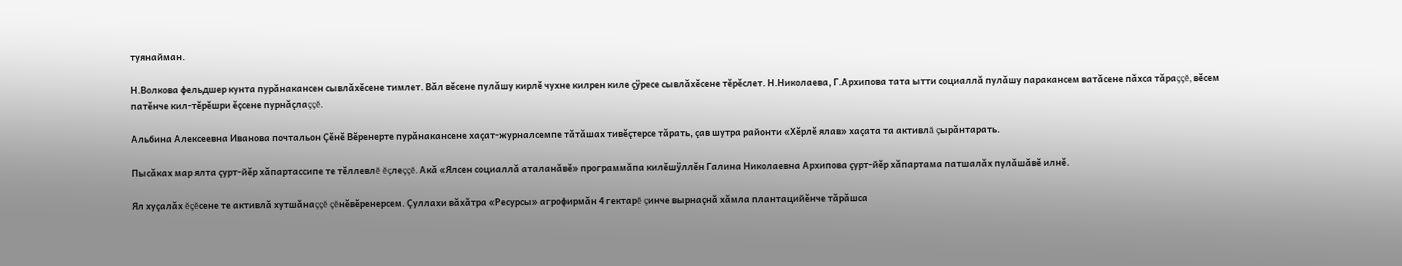туянайман.

Н.Волкова фельдшер кунта пурăнакансен сывлăхĕсене тимлет. Вăл вĕсене пулăшу кирлĕ чухне килрен киле çÿресе сывлăхĕсене тĕрĕслет. Н.Николаева, Г.Архипова тата ытти социаллă пулăшу паракансем ватăсене пăхса тăраççĕ, вĕсем патĕнче кил-тĕрĕшри ĕçсене пурнăçлаççĕ.

Альбина Алексеевна Иванова почтальон Çĕнĕ Вĕренерте пурăнакансене хаçат-журналсемпе тăтăшах тивĕçтерсе тăрать, çав шутра районти «Хĕрлĕ ялав» хаçата та активлă çырăнтарать.

Пысăках мар ялта çурт-йĕр хăпартассипе те тĕллевлĕ ĕçлеççĕ. Акă «Ялсен социаллă аталанăвĕ» программăпа килĕшÿллĕн Галина Николаевна Архипова çурт-йĕр хăпартама патшалăх пулăшăвĕ илнĕ.

Ял хуçалăх ĕçĕсене те активлă хутшăнаççĕ çĕнĕвĕренерсем. Çуллахи вăхăтра «Ресурсы» агрофирмăн 4 гектарĕ çинче вырнаçнă хăмла плантацийĕнче тăрăшса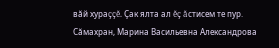вăй хураççĕ. Çак ялта ал ĕç ăстисем те пур. Сăмахран, Марина Васильевна Александрова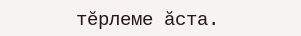тĕрлеме ăста.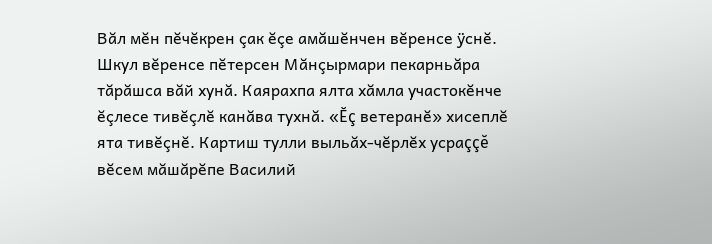Вăл мĕн пĕчĕкрен çак ĕçе амăшĕнчен вĕренсе ÿснĕ. Шкул вĕренсе пĕтерсен Мăнçырмари пекарньăра тăрăшса вăй хунă. Каярахпа ялта хăмла участокĕнче ĕçлесе тивĕçлĕ канăва тухнă. «Ĕç ветеранĕ» хисеплĕ ята тивĕçнĕ. Картиш тулли выльăх-чĕрлĕх усраççĕ вĕсем мăшăрĕпе Василий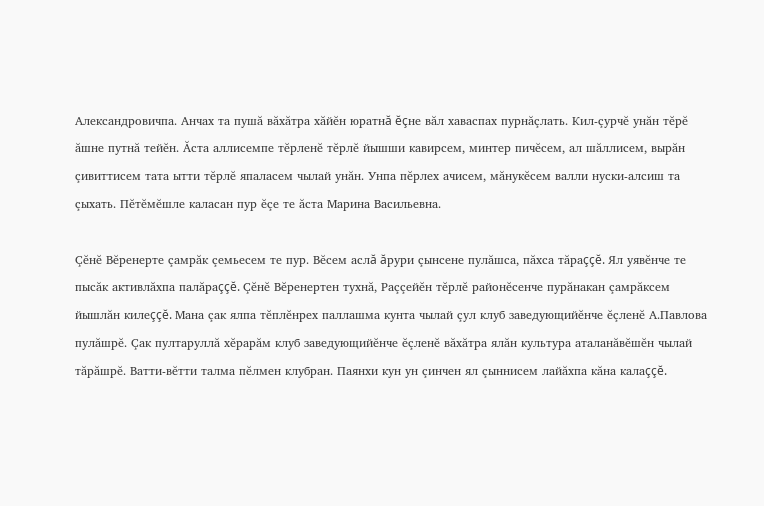Александровичпа. Анчах та пушă вăхăтра хăйĕн юратнă ĕçне вăл хаваспах пурнăçлать. Кил-çурчĕ унăн тĕрĕ ăшне путнă тейĕн. Ăста аллисемпе тĕрленĕ тĕрлĕ йышши кавирсем, минтер пичĕсем, ал шăллисем, вырăн çивиттисем тата ытти тĕрлĕ япаласем чылай унăн. Унпа пĕрлех ачисем, мăнукĕсем валли нуски-алсиш та çыхать. Пĕтĕмĕшле каласан пур ĕçе те ăста Марина Васильевна.

Çĕнĕ Вĕренерте çамрăк çемьесем те пур. Вĕсем аслă ăрури çынсене пулăшса, пăхса тăраççĕ. Ял уявĕнче те пысăк активлăхпа палăраççĕ. Çĕнĕ Вĕренертен тухнă, Раççейĕн тĕрлĕ районĕсенче пурăнакан çамрăксем йышлăн килеççĕ. Мана çак ялпа тĕплĕнрех паллашма кунта чылай çул клуб заведующийĕнче ĕçленĕ А.Павлова пулăшрĕ. Çак пултаруллă хĕрарăм клуб заведующийĕнче ĕçленĕ вăхăтра ялăн культура аталанăвĕшĕн чылай тăрăшрĕ. Ватти-вĕтти талма пĕлмен клубран. Паянхи кун ун çинчен ял çыннисем лайăхпа кăна калаççĕ.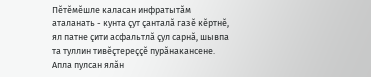Пĕтĕмĕшле каласан инфратытăм аталанать - кунта çут çанталă газĕ кĕртнĕ, ял патне çити асфальтлă çул сарнă, шывпа та туллин тивĕçтереççĕ пурăнакансене. Апла пулсан ялăн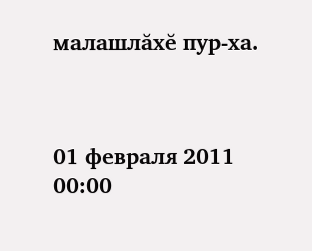малашлăхĕ пур-ха.



01 февраля 2011
00:00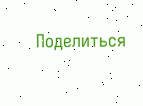Поделиться